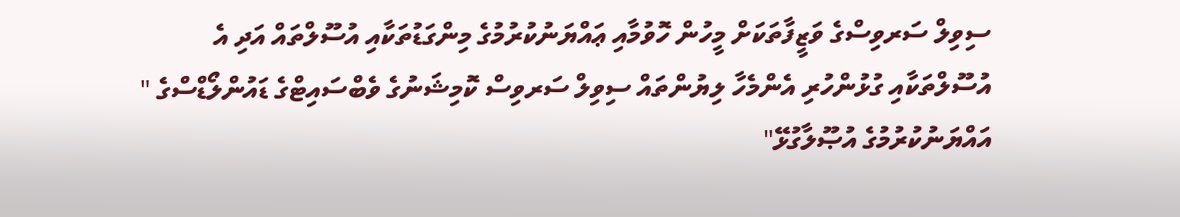ސިވިލް ސަރވިސްގެ ވަޒީފާތަކަށް މީހުން ހޮވުމާއި ޢައްޔަނުކުރުމުގެ މިންގަޑުތަކާއި އުސޫލްތައް އަދި އެ އުސޫލްތަކާއި ގުޅުންހުރި އެންމެހާ ލިޔުންތައް ސިވިލް ސަރވިސް ކޮމިޝަނުގެ ވެބްސައިޓްގެ ޑައުންލޯޑްސްގެ " އައްޔަނުކުރުމުގެ އުޞޫލާގުޅޭ"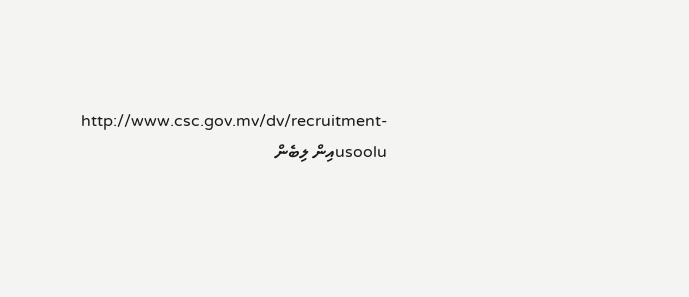http://www.csc.gov.mv/dv/recruitment-usooluއިން ލިބެން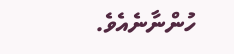ހުންނާނެއެވެ.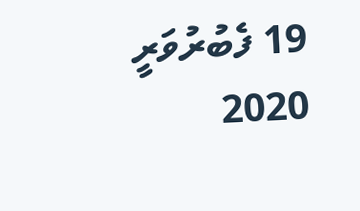19 ފެބުރުވަރީ 2020